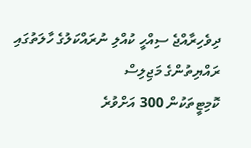ދިވެހިރާއްޖެ ސިއްހީ ކުއްލި ނުރައްކަލުގެ ހާލަތުގައި
ރައްޔިތުންގެ މަޖިލިސް
ކޮމިޓީތަކުން 300 އަށްވުރެ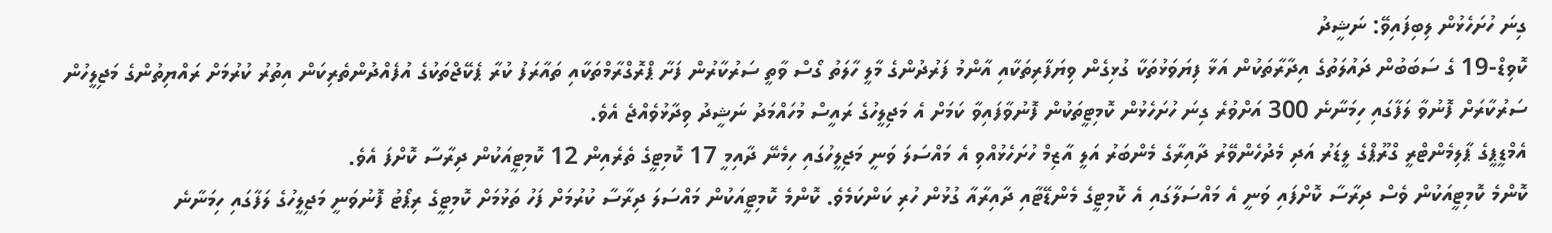ގިނަ ހުށަހެޅުން ލިބިފައިވޭ: ނަޝީދު
ކޮވިޑް-19 ގެ ސަބަބުން ދައުލަތުގެ އިދާރާތަކުން އަޅާ ފިޔަވަޅުތަކާ ގުޅިގެން ވިޔަފާރިތަކާއި އާންމު ފަރުދުންގެ މާލީ ހާލަތު ގޯސް ވާތީ ސަރުކާރުން ފަށާ ޕްރޮގްރާމްތަކާއި ތައާރަފު ކުރާ ޕެކޭޖްތަކުގެ އުފެއްދުންތެރިކަން އިތުރު ކުރުމަށް ރައްޔިތުންގެ މަޖިލީހުން ސަރުކާރަށް ފޮނުވާ ލަފާގައި ހިމަނާނެ 300 އަށްވުރެ ގިނަ ހުށަހެޅުން ކޮމިޓީތަކުން ފޮނުވާފައިވާ ކަމަށް އެ މަޖިލީހުގެ ރައީސް މުހައްމަދު ނަޝީދު ވިދާޅުވެއްޖެ އެވެ.
އެމްޑީޕީގެ ޕާލިމެންޓްރީ ގްރޫޕްގެ ލީޑަރު އަދި މެދުހެންވޭރު ދާއިރާގެ މެންބަރު އަލީ އާޒިމް ހުށަހެޅުއްވި އެ މައްސަލަ ވަނީ މަޖިލީހުގައި ހިމެނޭ ދާއިމީ 17 ކޮމިޓީގެ ތެރެއިން 12 ކޮމިޓީއަކުން ދިރާސާ ކޮށްފަ އެވެ.
ކޮންމެ ކޮމިޓީއަކުން ވެސް ދިރާސާ ކޮށްފައި ވަނީ އެ މައްސަލާގައި އެ ކޮމިޓީގެ މެންޑޭޓާއި ދާއިރާއާ ގުޅުން ހުރި ކަންކަމެވެ. ކޮންމެ ކޮމިޓީއަކުން މައްސަލަ ދިރާސާ ކުރުމަށް ފަހު ތަޅުމަށް ކޮމިޓީގެ ރިޕޯޓު ފޮނުވަނީ މަޖިލީހުގެ ލަފާގައި ހިމަނާނެ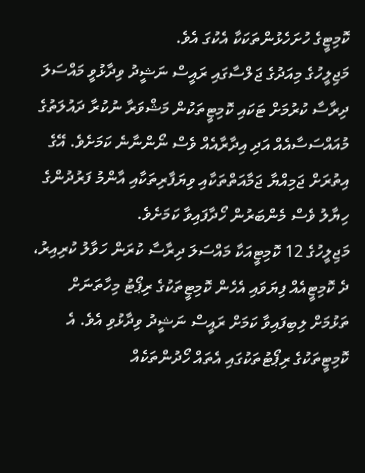ކޮމިޓީގެ ހުށަހެޅުންތަކަކާ އެކުގަ އެވެ.
މަޖިލީހުގެ މިއަދުގެ ޖަލްސާގައި ރައީސް ނަޝީދު ވިދާޅުވީ މައްސަލަ ދިރާސާ ކުރުމަށް ޓަކައި ކޮމިޓީތަކުން މަޝްވަރާ ނުކުރާ ދައުލަތުގެ މުއައްސަސާއެއް އަދި އިދާރާއެއް ވެސް ނޯންނާނެ ކަމަށެވެ. އޭގެ އިތުރަށް ޖަމިއްޔާ ޖަމާއަތްތަކާއި ވިޔަފާރިތަކާއި އާންމު ފަރުދުންގެ ހިޔާލު ވެސް މެންބަރުން ހޯދާފައިވާ ކަމަށެވެ.
މަޖިލީހުގެ 12 ކޮމިޓީއަކާ މައްސަލަ ދިރާސާ ކުރަން ހަވާލު ކުރިއިރު، ދެ ކޮމިޓީއެއް ފިޔަވައި އެހެން ކޮމިޓީތަކުގެ ރިޕޯޓު މިހާތަނަށް ތަޅުމަށް ލިބިފައިވާ ކަމަށް ރައީސް ނަޝީދު ވިދާޅުވި އެވެ. އެ ކޮމިޓީތަކުގެ ރިޕޯޓުތަކުގައި އެތައް ހޯދުންތަކެއް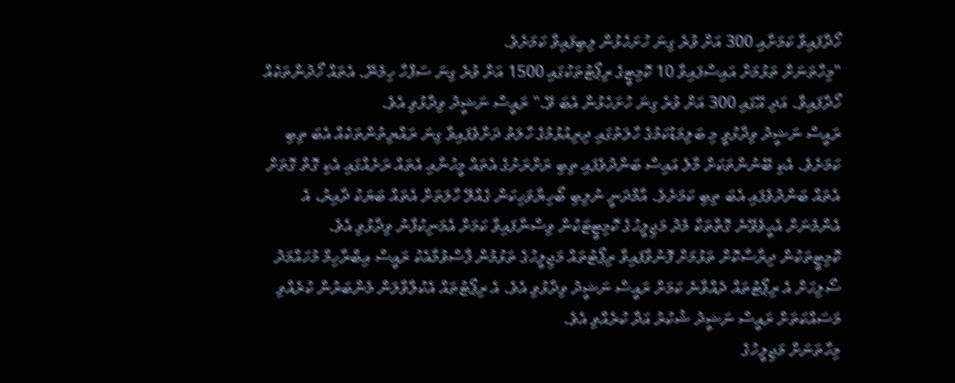ހޯދާފައިވާ ކަމަށާއި 300 އަށް ވުރެ ގިނަ ހުށަހެޅުން ލިބިފައިވާ ކަމަށެވެ.
"މިހާތަނަށް ތަޅުމަށް އައިސްފައިވާ 10 ކޮމިޓީގެ ރިޕޯޓުތަކުގައި 1500 އަށް ވުރެ ގިނަ ސަފްހާ ހިމެނޭ. އެތައް ހޯދުންތަކެއް ހޯދާފައިވާ. އަދި އޭގައި 300 އަށް ވުރެ ގިނަ ހުށަހެޅުން އެބަ ވޭ." ރައީސް ނަޝީދު ވިދާޅުވި އެވެ.
ރައީސް ނަޝީދު ވިދާޅުވީ މި ބަލިމަޑުކަމުގެ ހާލަތުގައި ދިރިއުޅުމުގެ ހާލަތު ދަށްވެފައިވާ ގިނަ ރައްޔިތުންތަކެއް އެބަ ތިބި ކަމަށެވެ. އެކި ބޭނުންތަކަށް މާލެ އައިސް ބަންދުވެފައި ތިބި ރަށްރަށުގެ އެތައް މީހުނާއި އެތައް ރަށެއްގައި އެކި ގޮތް ގޮތަށް އެތައް ބަންދުވެފައި އެބަ ތިބި ކަމަށެވެ. އާމްދަނީ ނުލިބި ބޯހިޔާވަހިކަން ގެއްލޭ ހާލަތަށް އެތައް ބަޔަކު ދާއިރު، އެ އެންމެނަށް އެހީވެވޭނެ ގޮތްތަކާ މެދު މަޖިލީހުގެ ކޮމިޓީޓަކުން ވިސްނާފައިވާ ކަމަށް އެމަނިކުފާނު ވިދާޅުވި އެވެ.
ކޮމިޓީތަކުން ދިރާސާކޮށް ތަޅުމަށް ފޮނުވާފައިވާ ރިޕޯޓުތައް މަޖިލީހުގެ ތަޅުމުން ފާސްވުމާއެކު ރައީސް އިބްރާހިމް މުހައްމަދު ސޯލިހަށް އެ ރިޕޯޓުތައް ދެއްވާނެ ކަމަށް ރައީސް ނަޝީދު ވިދާޅުވި އެވެ. އެ ރިޕޯޓުތައް އެކުލާވާލަން މެންބަރުން ކުރެއްވި މަސައްކަތަށް ރައީސް ނަޝީދު ޝުކުރު އަދާ ކުރެއްވި އެވެ.
މިހާތަނަށް މަޖިލީހުގެ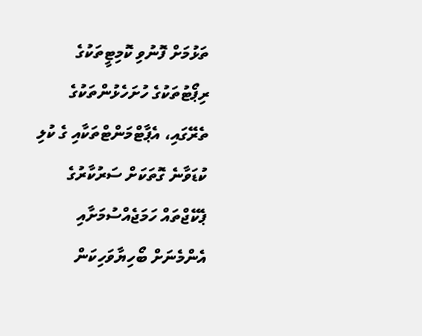ތަޅުމަށް ފޮނުވި ކޮމިޓީތަކުގެ ރިޕޯޓުތަކުގެ ހުށަހެޅުންތަކުގެ ތެރޭގައި، އެޕާޓްމަންޓްތަކާއި ގެ ކުލި ކުޑަވާނެ ގޮތަކަށް ސަރުކާރުގެ ޕެކޭޖްތައް ހަމަޖެއްސުމަށާއި އެންމެނަށް ބޯހިޔާވަހިކަން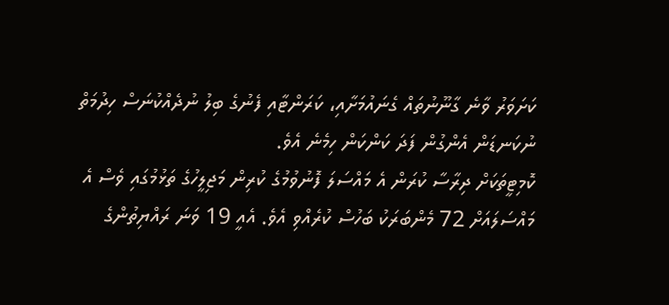ކަށަވަރު ވާނެ ގާނޫނުތައް ގެނައުމަށާއި، ކަރަންޓާއި ފެނުގެ ބިލު ނުދެއްކުނަސް ހިދުމަތް ނުކަނޑަން އެންގުން ފަދަ ކަންކަން ހިމެނެ އެވެ.
ކޮމިޓީތަކަށް ދިރާސާ ކުރަން އެ މައްސަލަ ފޮނުވުމުގެ ކުރިން މަޖިލީހުގެ ތަޅުމުގައި ވެސް އެ މައްސަލައަށް 72 މެންބަރަކު ބަހުސް ކުރެއްވި އެވެ. އެއީ 19 ވަނަ ރައްޔިތުންގެ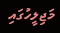މަޖިލީހުގައި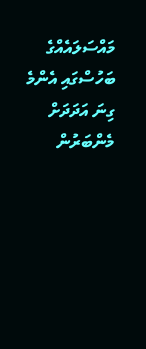މައްސަލައެއްގެ ބަހުސްގައި އެންމެ ގިނަ އަދަދަށް މެންބަރުން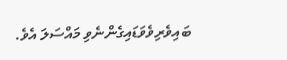ބައިވެރިވެވަޑައިގެންނެވި މައްސަލަ އެވެ.